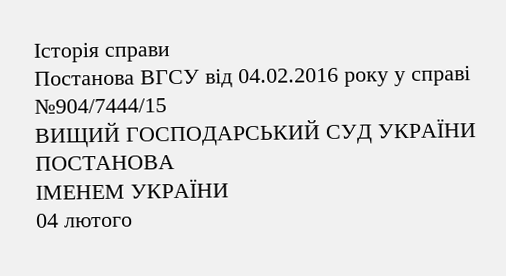Історія справи
Постанова ВГСУ від 04.02.2016 року у справі №904/7444/15
ВИЩИЙ ГОСПОДАРСЬКИЙ СУД УКРАЇНИ
ПОСТАНОВА
ІМЕНЕМ УКРАЇНИ
04 лютого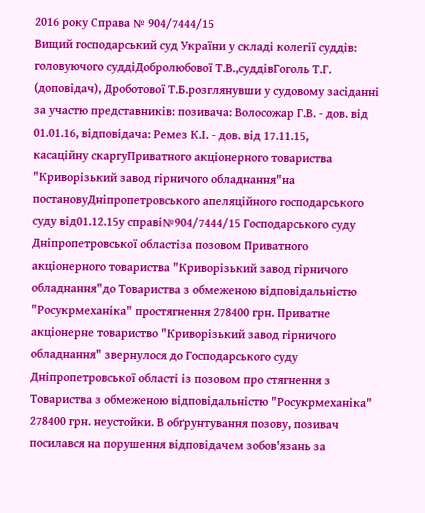2016 року Справа № 904/7444/15
Вищий господарський суд України у складі колегії суддів:
головуючого суддіДобролюбової Т.В.,суддівГоголь Т.Г. (доповідач), Дроботової Т.Б.розглянувши у судовому засіданні за участю представників: позивача: Волосожар Г.В. - дов. від 01.01.16, відповідача: Ремез К.І. - дов. від 17.11.15,
касаційну скаргуПриватного акціонерного товариства "Криворізький завод гірничого обладнання"на постановуДніпропетровського апеляційного господарського суду від01.12.15у справі№904/7444/15 Господарського суду Дніпропетровської областіза позовом Приватного акціонерного товариства "Криворізький завод гірничого обладнання"до Товариства з обмеженою відповідальністю "Росукрмеханіка" простягнення 278400 грн. Приватне акціонерне товариство "Криворізький завод гірничого обладнання" звернулося до Господарського суду Дніпропетровської області із позовом про стягнення з Товариства з обмеженою відповідальністю "Росукрмеханіка" 278400 грн. неустойки. В обґрунтування позову, позивач посилався на порушення відповідачем зобов'язань за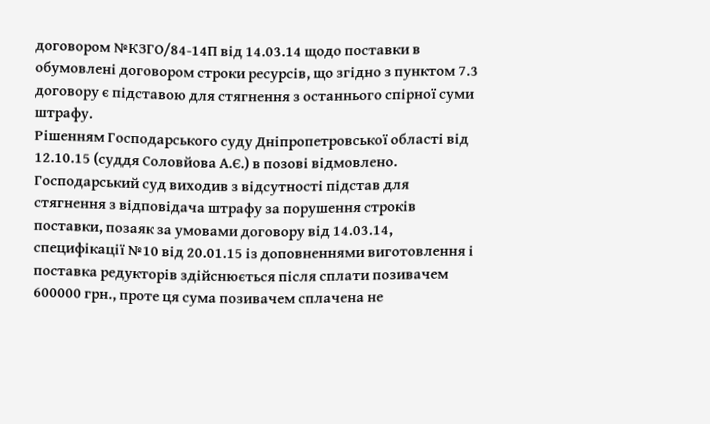договором №КЗГО/84-14П від 14.03.14 щодо поставки в обумовлені договором строки ресурсів, що згідно з пунктом 7.3 договору є підставою для стягнення з останнього спірної суми штрафу.
Рішенням Господарського суду Дніпропетровської області від 12.10.15 (суддя Соловйова А.Є.) в позові відмовлено. Господарський суд виходив з відсутності підстав для стягнення з відповідача штрафу за порушення строків поставки, позаяк за умовами договору від 14.03.14, специфікації №10 від 20.01.15 із доповненнями виготовлення і поставка редукторів здійснюється після сплати позивачем 600000 грн., проте ця сума позивачем сплачена не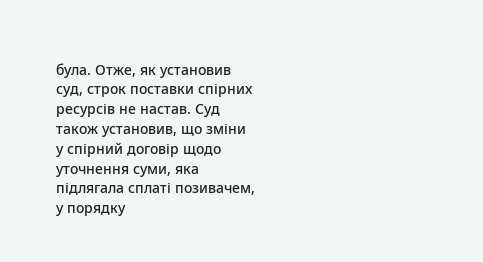була. Отже, як установив суд, строк поставки спірних ресурсів не настав. Суд також установив, що зміни у спірний договір щодо уточнення суми, яка підлягала сплаті позивачем, у порядку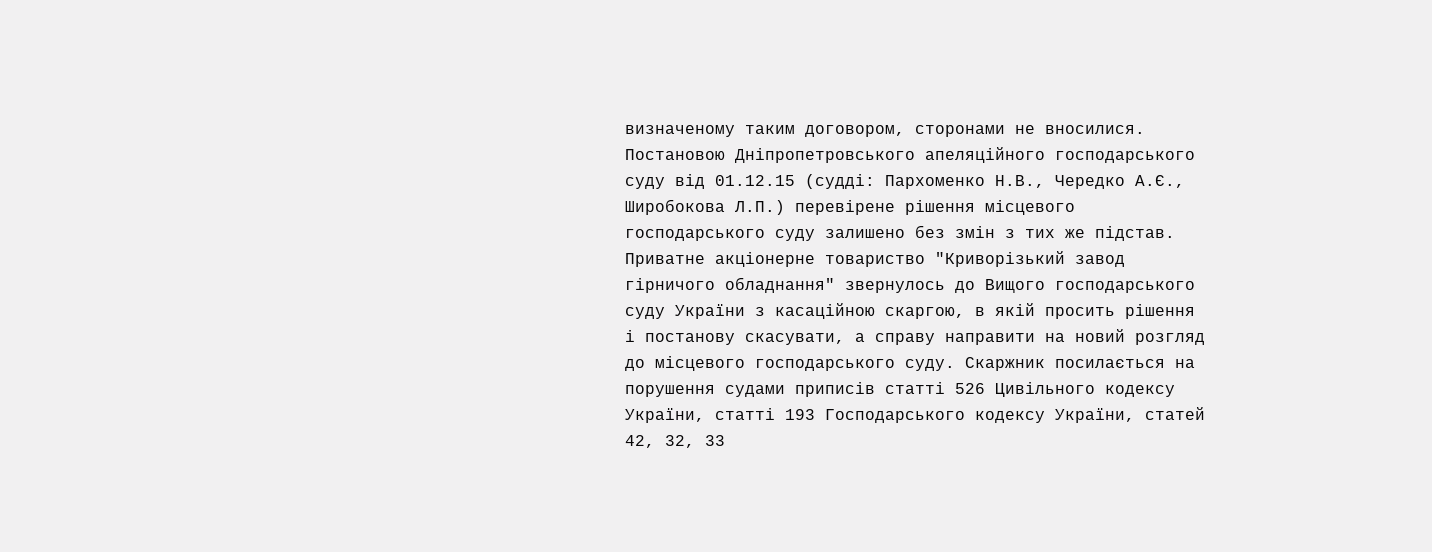визначеному таким договором, сторонами не вносилися.
Постановою Дніпропетровського апеляційного господарського суду від 01.12.15 (судді: Пархоменко Н.В., Чередко А.Є., Широбокова Л.П.) перевірене рішення місцевого господарського суду залишено без змін з тих же підстав.
Приватне акціонерне товариство "Криворізький завод гірничого обладнання" звернулось до Вищого господарського суду України з касаційною скаргою, в якій просить рішення і постанову скасувати, а справу направити на новий розгляд до місцевого господарського суду. Скаржник посилається на порушення судами приписів статті 526 Цивільного кодексу України, статті 193 Господарського кодексу України, статей 42, 32, 33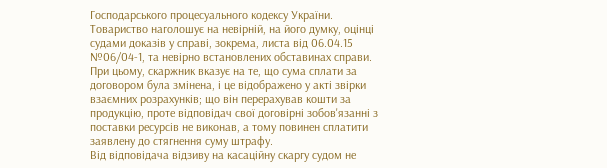Господарського процесуального кодексу України. Товариство наголошує на невірній, на його думку, оцінці судами доказів у справі, зокрема, листа від 06.04.15 №06/04-1, та невірно встановлених обставинах справи. При цьому, скаржник вказує на те, що сума сплати за договором була змінена, і це відображено у акті звірки взаємних розрахунків; що він перерахував кошти за продукцію, проте відповідач свої договірні зобов'язанні з поставки ресурсів не виконав, а тому повинен сплатити заявлену до стягнення суму штрафу.
Від відповідача відзиву на касаційну скаргу судом не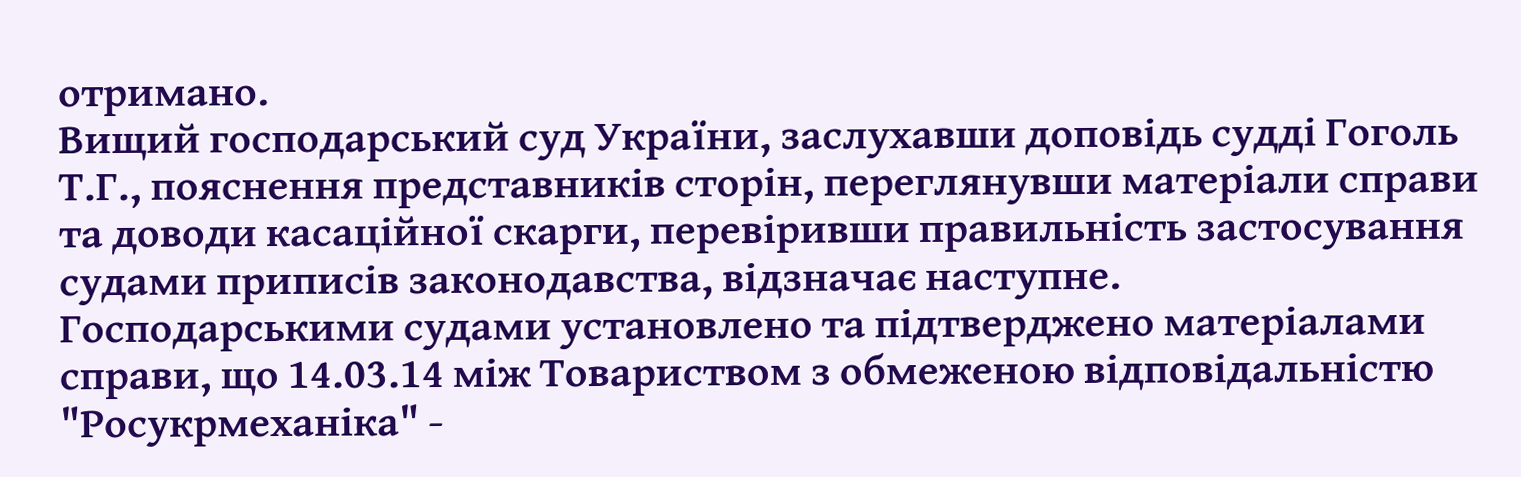отримано.
Вищий господарський суд України, заслухавши доповідь судді Гоголь Т.Г., пояснення представників сторін, переглянувши матеріали справи та доводи касаційної скарги, перевіривши правильність застосування судами приписів законодавства, відзначає наступне.
Господарськими судами установлено та підтверджено матеріалами справи, що 14.03.14 між Товариством з обмеженою відповідальністю "Росукрмеханіка" -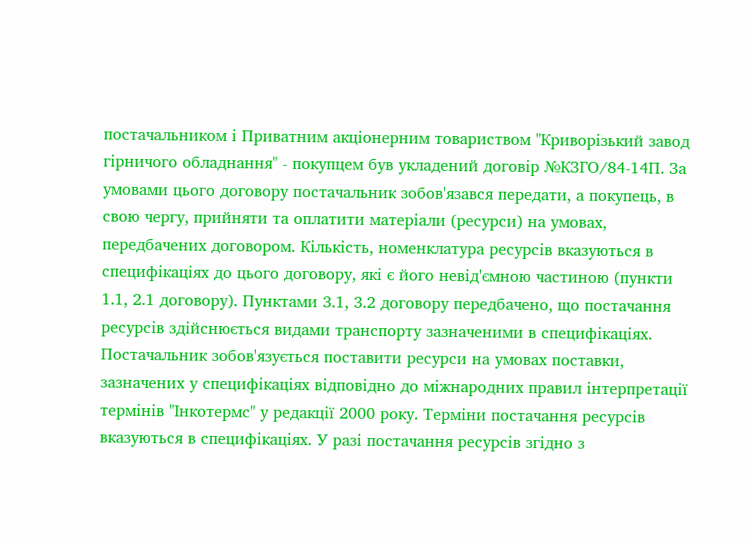постачальником і Приватним акціонерним товариством "Криворізький завод гірничого обладнання" - покупцем був укладений договір №КЗГО/84-14П. За умовами цього договору постачальник зобов'язався передати, а покупець, в свою чергу, прийняти та оплатити матеріали (ресурси) на умовах, передбачених договором. Кількість, номенклатура ресурсів вказуються в специфікаціях до цього договору, які є його невід'ємною частиною (пункти 1.1, 2.1 договору). Пунктами 3.1, 3.2 договору передбачено, що постачання ресурсів здійснюється видами транспорту зазначеними в специфікаціях. Постачальник зобов'язується поставити ресурси на умовах поставки, зазначених у специфікаціях відповідно до міжнародних правил інтерпретації термінів "Інкотермс" у редакції 2000 року. Терміни постачання ресурсів вказуються в специфікаціях. У разі постачання ресурсів згідно з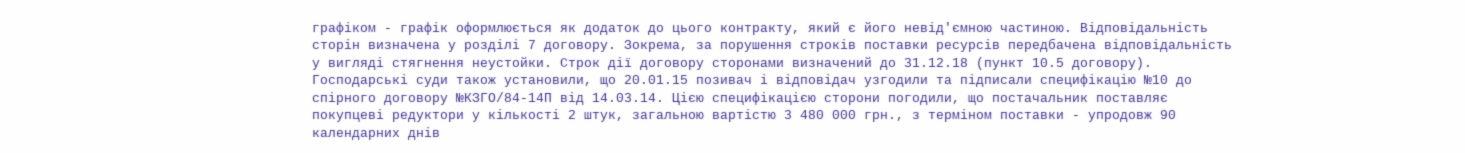графіком - графік оформлюється як додаток до цього контракту, який є його невід'ємною частиною. Відповідальність сторін визначена у розділі 7 договору. Зокрема, за порушення строків поставки ресурсів передбачена відповідальність у вигляді стягнення неустойки. Строк дії договору сторонами визначений до 31.12.18 (пункт 10.5 договору). Господарські суди також установили, що 20.01.15 позивач і відповідач узгодили та підписали специфікацію №10 до спірного договору №КЗГО/84-14П від 14.03.14. Цією специфікацією сторони погодили, що постачальник поставляє покупцеві редуктори у кількості 2 штук, загальною вартістю 3 480 000 грн., з терміном поставки - упродовж 90 календарних днів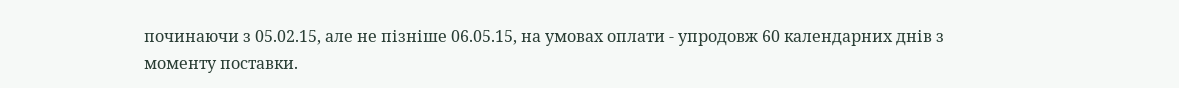починаючи з 05.02.15, але не пізніше 06.05.15, на умовах оплати - упродовж 60 календарних днів з моменту поставки.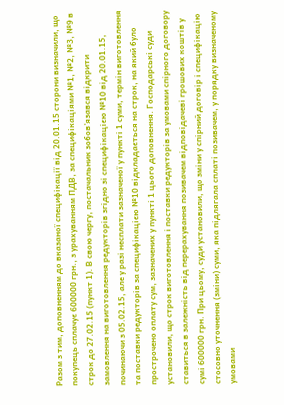Разом з тим, доповненням до вказаної специфікації від 20.01.15 сторони визначили, що покупець сплачує 600000 грн., з урахуванням ПДВ, за специфікаціями №1, №2, №3, №9 в строк до 27.02.15 (пункт 1). В свою чергу, постачальник зобов'язався відкрити замовлення на виготовлення редукторів згідно зі специфікацією №10 від 20.01.15, починаючи з 05.02.15, але у разі несплати зазначеної у пункті 1 суми, термін виготовлення та поставки редукторів за специфікацією №10 відкладається на строк, на який було прострочено оплату сум, зазначених у пункті 1 цього доповнення. Господарські суди установили, що строк виготовлення і поставки редукторів за умовами спірного договору ставиться в залежність від перерахування позивачем відповідачеві грошових коштів у сумі 600000 грн. При цьому, суди установили, що зміни у спірний договір і специфікацію стосовно уточнення (зміни) суми, яка підлягала сплаті позивачем, у порядку визначеному умовами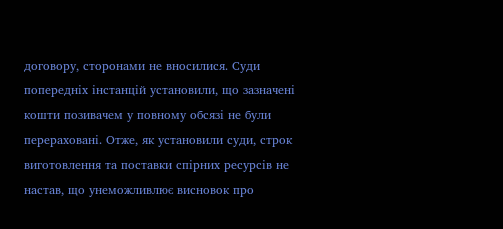договору, сторонами не вносилися. Суди попередніх інстанцій установили, що зазначені кошти позивачем у повному обсязі не були перераховані. Отже, як установили суди, строк виготовлення та поставки спірних ресурсів не настав, що унеможливлює висновок про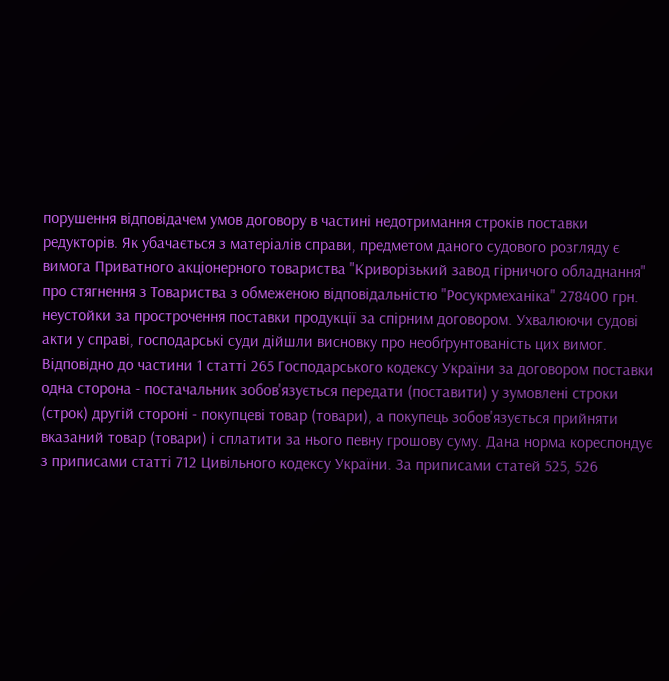порушення відповідачем умов договору в частині недотримання строків поставки редукторів. Як убачається з матеріалів справи, предметом даного судового розгляду є вимога Приватного акціонерного товариства "Криворізький завод гірничого обладнання" про стягнення з Товариства з обмеженою відповідальністю "Росукрмеханіка" 278400 грн. неустойки за прострочення поставки продукції за спірним договором. Ухвалюючи судові акти у справі, господарські суди дійшли висновку про необґрунтованість цих вимог. Відповідно до частини 1 статті 265 Господарського кодексу України за договором поставки одна сторона - постачальник зобов'язується передати (поставити) у зумовлені строки (строк) другій стороні - покупцеві товар (товари), а покупець зобов'язується прийняти вказаний товар (товари) і сплатити за нього певну грошову суму. Дана норма кореспондує з приписами статті 712 Цивільного кодексу України. За приписами статей 525, 526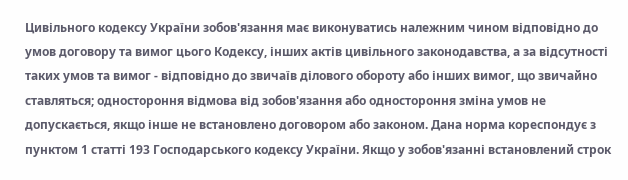Цивільного кодексу України зобов'язання має виконуватись належним чином відповідно до умов договору та вимог цього Кодексу, інших актів цивільного законодавства, а за відсутності таких умов та вимог - відповідно до звичаїв ділового обороту або інших вимог, що звичайно ставляться; одностороння відмова від зобов'язання або одностороння зміна умов не допускається, якщо інше не встановлено договором або законом. Дана норма кореспондує з пунктом 1 статті 193 Господарського кодексу України. Якщо у зобов'язанні встановлений строк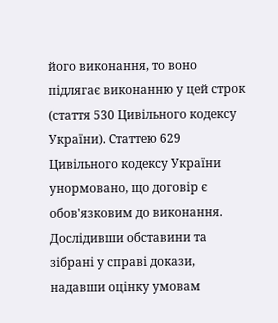його виконання, то воно підлягає виконанню у цей строк (стаття 530 Цивільного кодексу України). Статтею 629 Цивільного кодексу України унормовано, що договір є обов'язковим до виконання. Дослідивши обставини та зібрані у справі докази, надавши оцінку умовам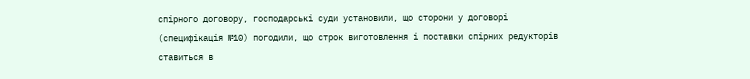спірного договору, господарські суди установили, що сторони у договорі (специфікація №10) погодили, що строк виготовлення і поставки спірних редукторів ставиться в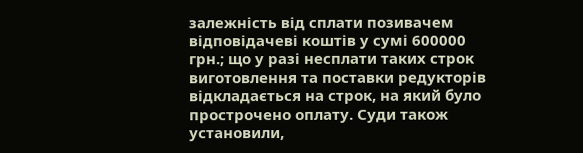залежність від сплати позивачем відповідачеві коштів у сумі 600000 грн.; що у разі несплати таких строк виготовлення та поставки редукторів відкладається на строк, на який було прострочено оплату. Суди також установили,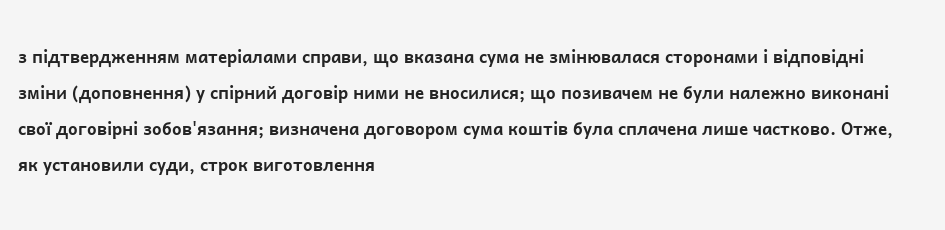з підтвердженням матеріалами справи, що вказана сума не змінювалася сторонами і відповідні зміни (доповнення) у спірний договір ними не вносилися; що позивачем не були належно виконані свої договірні зобов'язання; визначена договором сума коштів була сплачена лише частково. Отже, як установили суди, строк виготовлення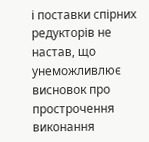і поставки спірних редукторів не настав, що унеможливлює висновок про прострочення виконання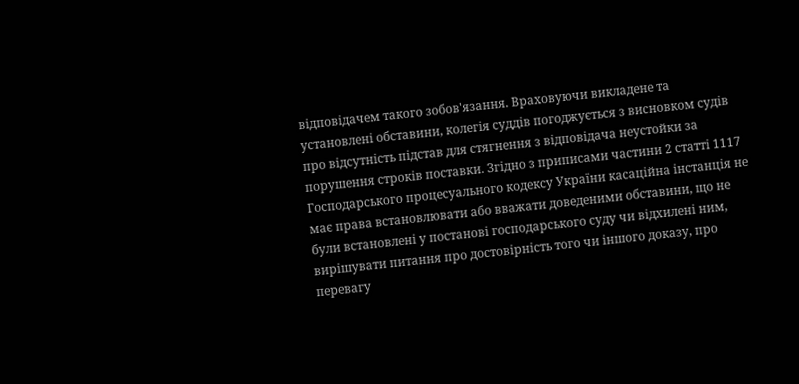відповідачем такого зобов'язання. Враховуючи викладене та установлені обставини, колегія суддів погоджується з висновком судів про відсутність підстав для стягнення з відповідача неустойки за порушення строків поставки. Згідно з приписами частини 2 статті 1117 Господарського процесуального кодексу України касаційна інстанція не має права встановлювати або вважати доведеними обставини, що не були встановлені у постанові господарського суду чи відхилені ним, вирішувати питання про достовірність того чи іншого доказу, про перевагу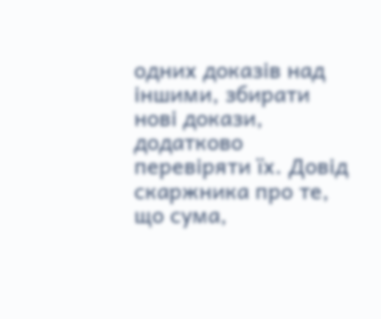одних доказів над іншими, збирати нові докази, додатково перевіряти їх. Довід скаржника про те, що сума,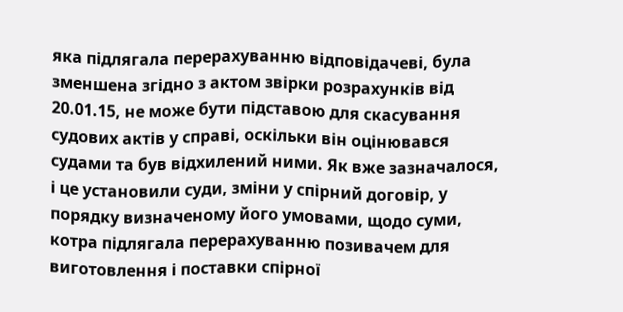яка підлягала перерахуванню відповідачеві, була зменшена згідно з актом звірки розрахунків від 20.01.15, не може бути підставою для скасування судових актів у справі, оскільки він оцінювався судами та був відхилений ними. Як вже зазначалося, і це установили суди, зміни у спірний договір, у порядку визначеному його умовами, щодо суми, котра підлягала перерахуванню позивачем для виготовлення і поставки спірної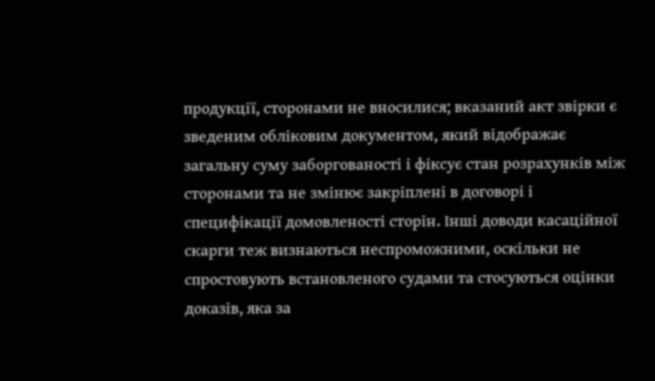продукції, сторонами не вносилися; вказаний акт звірки є зведеним обліковим документом, який відображає загальну суму заборгованості і фіксує стан розрахунків між сторонами та не змінює закріплені в договорі і специфікації домовленості сторін. Інші доводи касаційної скарги теж визнаються неспроможними, оскільки не спростовують встановленого судами та стосуються оцінки доказів, яка за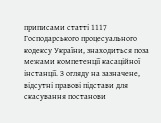приписами статті 1117 Господарського процесуального кодексу України, знаходиться поза межами компетенції касаційної інстанції. З огляду на зазначене, відсутні правові підстави для скасування постанови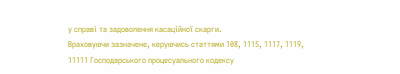у справі та задоволення касаційної скарги.
Враховуючи зазначене, керуючись статтями 108, 1115, 1117, 1119, 11111 Господарського процесуального кодексу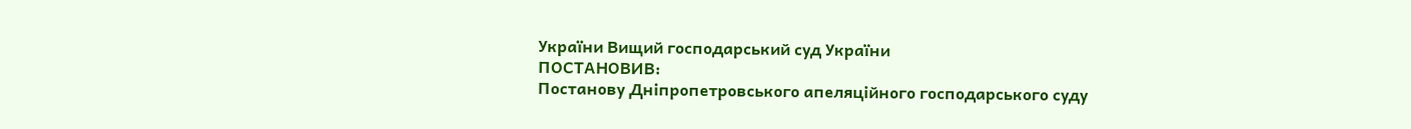України Вищий господарський суд України
ПОСТАНОВИВ:
Постанову Дніпропетровського апеляційного господарського суду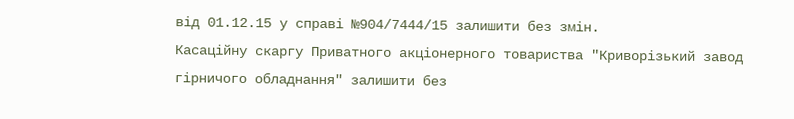від 01.12.15 у справі №904/7444/15 залишити без змін.
Касаційну скаргу Приватного акціонерного товариства "Криворізький завод гірничого обладнання" залишити без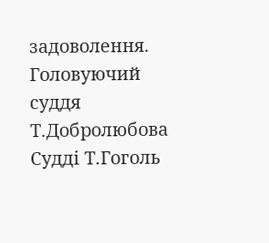задоволення.
Головуючий суддя Т.Добролюбова
Судді Т.Гоголь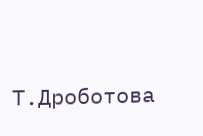Т.Дроботова